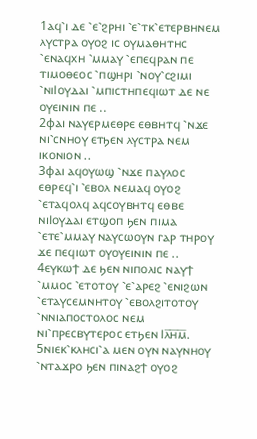1ⲁϥ⳿ⲓ ⲇⲉ ⳿ⲉ⳿ϩⲣⲏⲓ ⳿ⲉ⳿ⲧⲕ⳿ⲉⲧⲉⲣⲃⲏⲛⲉⲙ ⲗⲩⲥⲧⲣⲁ ⲟⲩⲟϩ ⲓⲥ ⲟⲩⲙⲁⲑⲏⲧⲏⲥ ⳿ⲉⲛⲁϥⲭⲏ ⳿ⲙⲙⲁⲩ ⳿ⲉⲡⲉϥⲣⲁⲛ ⲡⲉ ⲧⲓⲙⲟⲑⲉⲟⲥ ⳿ⲡϣⲏⲣⲓ ⳿ⲛⲟⲩ⳿ⲥϩⲓⲙⲓ ⳿ⲛⲓⲒⲟⲩⲇⲁⲓ ⳿ⲙⲡⲓⲥⲧⲏⲡⲉϥⲓⲱⲧ ⲇⲉ ⲛⲉ ⲟⲩⲉⲓⲛⲓⲛ ⲡⲉ ..
2ⲫⲁⲓ ⲛⲁⲩⲉⲣⲙⲉⲑⲣⲉ ⲉⲑⲃⲏⲧϥ ⳿ⲛϫⲉ ⲛⲓ⳿ⲥⲛⲏⲟⲩ ⲉⲧϧⲉⲛ ⲗⲩⲥⲧⲣⲁ ⲛⲉⲙ ⲓⲕⲟⲛⲓⲟⲛ ..
3ⲫⲁⲓ ⲁϥⲟⲩⲱϣ ⳿ⲛϫⲉ ⲡⲁⲩⲗⲟⲥ ⲉⲑⲣⲉϥ⳿ⲓ ⳿ⲉⲃⲟⲗ ⲛⲉⲙⲁϥ ⲟⲩⲟϩ ⳿ⲉⲧⲁϥⲟⲗϥ ⲁϥⲥⲟⲩⲃⲏⲧϥ ⲉⲑⲃⲉ ⲛⲓⲒⲟⲩⲇⲁⲓ ⲉⲧϣⲟⲡ ϧⲉⲛ ⲡⲓⲙⲁ ⳿ⲉⲧⲉ⳿ⲙⲙⲁⲩ ⲛⲁⲩⲥⲱⲟⲩⲛ ⲅⲁⲣ ⲧⲏⲣⲟⲩ ϫⲉ ⲡⲉϥⲓⲱⲧ ⲟⲩⲟⲩⲉⲓⲛⲓⲛ ⲡⲉ ..
4ⲉⲩⲕⲱϯ ⲇⲉ ϧⲉⲛ ⲛⲓⲡⲟⲗⲓⲥ ⲛⲁⲩϯ ⳿ⲙⲙⲟⲥ ⳿ⲉⲧⲟⲧⲟⲩ ⳿ⲉ⳿ⲁⲣⲉϩ ⳿ⲉⲛⲓϩⲱⲛ ⳿ⲉⲧⲁⲩⲥⲉⲙⲛⲏⲧⲟⲩ ⳿ⲉⲃⲟⲗϩⲓⲧⲟⲧⲟⲩ ⳿ⲛⲛⲓⲁⲡⲟⲥⲧⲟⲗⲟⲥ ⲛⲉⲙ ⲛⲓ⳿ⲡⲣⲉⲥⲃⲩⲧⲉⲣⲟⲥ ⲉⲧϧⲉⲛ Ⲓⲗ̅ⲏ̅ⲙ̅.
5ⲛⲓⲉⲕ⳿ⲕⲗⲏⲥⲓ⳿ⲁ ⲙⲉⲛ ⲟⲩⲛ ⲛⲁⲩⲛⲏⲟⲩ ⳿ⲛⲧⲁϫⲣⲟ ϧⲉⲛ ⲡⲓⲛⲁϩϯ ⲟⲩⲟϩ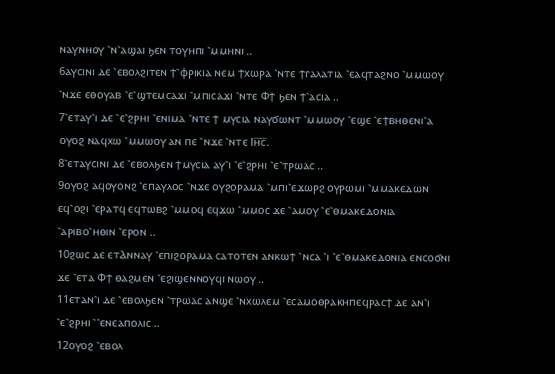ⲛⲁⲩⲛⲏⲟⲩ ⳿ⲛ⳿ⲁϣⲁⲓ ϧⲉⲛ ⲧⲟⲩⲏⲡⲓ ⳿ⲙⲙⲏⲛⲓ ..
6ⲁⲩⲥⲓⲛⲓ ⲇⲉ ⳿ⲉⲃⲟⲗϩⲓⲧⲉⲛ ϯ⳿ⲫⲣⲓⲕⲓⲁ ⲛⲉⲙ ϯⲭⲱⲣⲁ ⳿ⲛⲧⲉ ϯⲅⲁⲗⲁⲧⲓⲁ ⳿ⲉⲁϥⲧⲁϩⲛⲟ ⳿ⲙⲙⲱⲟⲩ ⳿ⲛϫⲉ ⲉⲑⲟⲩⲁⲃ ⳿ⲉ⳿ϣⲧⲉⲙⲥⲁϫⲓ ⳿ⲙⲡⲓⲥⲁϫⲓ ⳿ⲛⲧⲉ Ⲫϯ ϧⲉⲛ ϯ⳿ⲁⲥⲓⲁ ..
7⳿ⲉⲧⲁⲩ⳿ⲓ ⲇⲉ ⳿ⲉ⳿ϩⲣⲏⲓ ⳿ⲉⲛⲓⲙⲁ ⳿ⲛⲧⲉ ϯ ⲙⲩⲥⲓⲁ ⲛⲁⲩϭⲱⲛⲧ ⳿ⲙⲙⲱⲟⲩ ⳿ⲉϣⲉ ⳿ⲉϯⲃⲏⲑⲉⲛⲓ⳿ⲁ ⲟⲩⲟϩ ⲛⲁϥⲭⲱ ⳿ⲙⲙⲱⲟⲩ ⲁⲛ ⲡⲉ ⳿ⲛϫⲉ ⳿ⲛⲧⲉ Ⲓⲏ̅ⲥ̅.
8⳿ⲉⲧⲁⲩⲥⲓⲛⲓ ⲇⲉ ⳿ⲉⲃⲟⲗϧⲉⲛ ϯⲙⲩⲥⲓⲁ ⲁⲩ⳿ⲓ ⳿ⲉ⳿ϩⲣⲏⲓ ⳿ⲉ⳿ⲧⲣⲱⲁⲥ ..
9ⲟⲩⲟϩ ⲁϥⲟⲩⲟⲛϩ ⳿ⲉⲡⲁⲩⲗⲟⲥ ⳿ⲛϫⲉ ⲟⲩϩⲟⲣⲁⲙⲁ ⳿ⲙⲡⲓ⳿ⲉϫⲱⲣϩ ⲟⲩⲣⲱⲙⲓ ⳿ⲙⲙⲁⲕⲉⲇⲱⲛ ⲉϥ⳿ⲟϩⲓ ⳿ⲉⲣⲁⲧϥ ⲉϥⲧⲱⲃϩ ⳿ⲙⲙⲟϥ ⲉϥϫⲱ ⳿ⲙⲙⲟⲥ ϫⲉ ⳿ⲁⲙⲟⲩ ⳿ⲉ⳿ⲑⲙⲁⲕⲉⲇⲟⲛⲓⲁ ⳿ⲁⲣⲓⲃⲟ⳿ⲏⲑⲓⲛ ⳿ⲉⲣⲟⲛ ..
10ϩⲱⲥ ⲇⲉ ⲉⲧⲀⲛⲛⲁⲩ ⳿ⲉⲡⲓϩⲟⲣⲁⲙⲁ ⲥⲁⲧⲟⲧⲉⲛ ⲁⲛⲕⲱϯ ⳿ⲛⲥⲁ ⳿ⲓ ⳿ⲉ⳿ⲑⲙⲁⲕⲉⲇⲟⲛⲓⲁ ⲉⲛⲥⲟϭⲛⲓ ϫⲉ ⳿ⲉⲧⲁ Ⲫϯ ⲑⲁϩⲙⲉⲛ ⳿ⲉϩⲓϣⲉⲛⲛⲟⲩϥⲓ ⲛⲱⲟⲩ ..
11ⲉⲧⲁⲛ⳿ⲓ ⲇⲉ ⳿ⲉⲃⲟⲗϧⲉⲛ ⳿ⲧⲣⲱⲁⲥ ⲁⲛϣⲉ ⳿ⲛⲭⲱⲗⲉⲙ ⳿ⲉⲥⲁⲙⲟⲑⲣⲁⲕⲏⲡⲉϥⲣⲁⲥϯ ⲇⲉ ⲁⲛ⳿ⲓ ⳿ⲉ⳿ϩⲣⲏⲓ ⳿⳿ⲉⲛⲉⲁⲡⲟⲗⲓⲥ ..
12ⲟⲩⲟϩ ⳿ⲉⲃⲟⲗ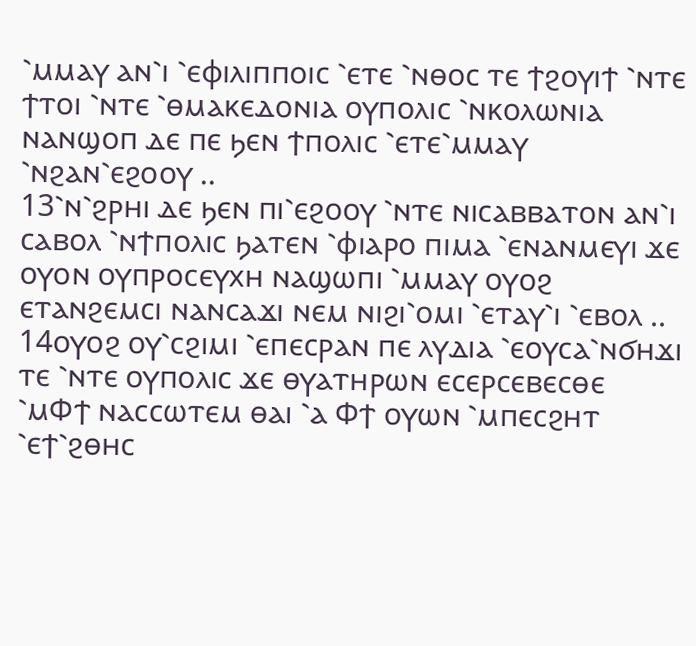⳿ⲙⲙⲁⲩ ⲁⲛ⳿ⲓ ⳿ⲉⲫⲓⲗⲓⲡⲡⲟⲓⲥ ⳿ⲉⲧⲉ ⳿ⲛⲑⲟⲥ ⲧⲉ ϯϩⲟⲩⲓϯ ⳿ⲛⲧⲉ ϯⲧⲟⲓ ⳿ⲛⲧⲉ ⳿ⲑⲙⲁⲕⲉⲇⲟⲛⲓⲁ ⲟⲩⲡⲟⲗⲓⲥ ⳿ⲛⲕⲟⲗⲱⲛⲓⲁ ⲛⲁⲛϣⲟⲡ ⲇⲉ ⲡⲉ ϧⲉⲛ ϯⲡⲟⲗⲓⲥ ⳿ⲉⲧⲉ⳿ⲙⲙⲁⲩ ⳿ⲛϩⲁⲛ⳿ⲉϩⲟⲟⲩ ..
13⳿ⲛ⳿ϩⲣⲏⲓ ⲇⲉ ϧⲉⲛ ⲡⲓ⳿ⲉϩⲟⲟⲩ ⳿ⲛⲧⲉ ⲛⲓⲥⲁⲃⲃⲁⲧⲟⲛ ⲁⲛ⳿ⲓ ⲥⲁⲃⲟⲗ ⳿ⲛϯⲡⲟⲗⲓⲥ ϧⲁⲧⲉⲛ ⳿ⲫⲓⲁⲣⲟ ⲡⲓⲙⲁ ⳿ⲉⲛⲁⲛⲙⲉⲩⲓ ϫⲉ ⲟⲩⲟⲛ ⲟⲩⲡⲣⲟⲥⲉⲩⲭⲏ ⲛⲁϣⲱⲡⲓ ⳿ⲙⲙⲁⲩ ⲟⲩⲟϩ ⲉⲧⲁⲛϩⲉⲙⲥⲓ ⲛⲁⲛⲥⲁϫⲓ ⲛⲉⲙ ⲛⲓϩⲓ⳿ⲟⲙⲓ ⳿ⲉⲧⲁⲩ⳿ⲓ ⳿ⲉⲃⲟⲗ ..
14ⲟⲩⲟϩ ⲟⲩ⳿ⲥϩⲓⲙⲓ ⳿ⲉⲡⲉⲥⲣⲁⲛ ⲡⲉ ⲗⲩⲇⲓⲁ ⳿ⲉⲟⲩⲥⲁ⳿ⲛϭⲏϫⲓ ⲧⲉ ⳿ⲛⲧⲉ ⲟⲩⲡⲟⲗⲓⲥ ϫⲉ ⲑⲩⲁⲧⲏⲣⲱⲛ ⲉⲥⲉⲣⲥⲉⲃⲉⲥⲑⲉ ⳿ⲙⲪϯ ⲛⲁⲥⲥⲱⲧⲉⲙ ⲑⲁⲓ ⳿ⲁ Ⲫϯ ⲟⲩⲱⲛ ⳿ⲙⲡⲉⲥϩⲏⲧ ⳿ⲉϯ⳿ϩⲑⲏⲥ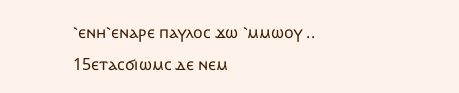⳿ⲉⲛⲏ⳿ⲉⲛⲁⲣⲉ ⲡⲁⲩⲗⲟⲥ ϫⲱ ⳿ⲙⲙⲱⲟⲩ ..
15ⲉⲧⲁⲥϭⲓⲱⲙⲥ ⲇⲉ ⲛⲉⲙ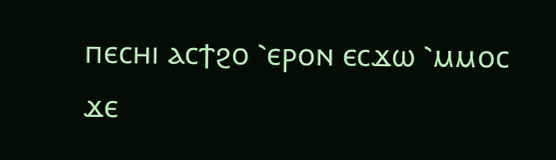ⲡⲉⲥⲏⲓ ⲁⲥϯϩⲟ ⳿ⲉⲣⲟⲛ ⲉⲥϫⲱ ⳿ⲙⲙⲟⲥ ϫⲉ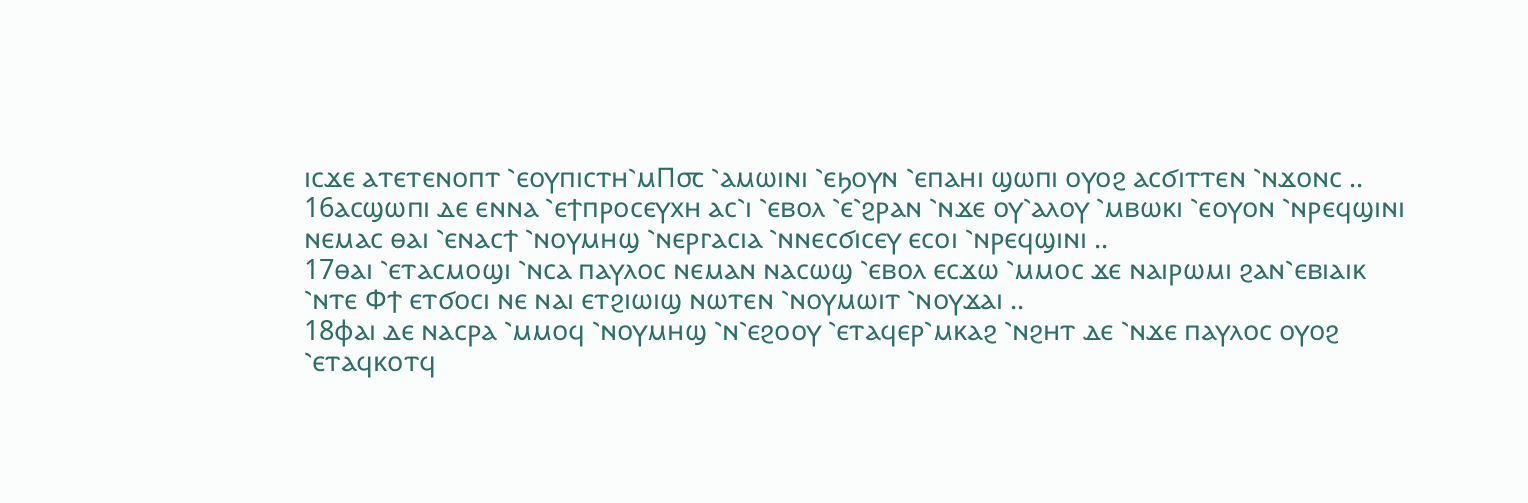ⲓⲥϫⲉ ⲁⲧⲉⲧⲉⲛⲟⲡⲧ ⳿ⲉⲟⲩⲡⲓⲥⲧⲏ⳿ⲙⲠ⳪ ⳿ⲁⲙⲱⲓⲛⲓ ⳿ⲉϧⲟⲩⲛ ⳿ⲉⲡⲁⲏⲓ ϣⲱⲡⲓ ⲟⲩⲟϩ ⲁⲥϭⲓⲧⲧⲉⲛ ⳿ⲛϫⲟⲛⲥ ..
16ⲁⲥϣⲱⲡⲓ ⲇⲉ ⲉⲛⲛⲁ ⳿ⲉϯⲡⲣⲟⲥⲉⲩⲭⲏ ⲁⲥ⳿ⲓ ⳿ⲉⲃⲟⲗ ⳿ⲉ⳿ϩⲣⲁⲛ ⳿ⲛϫⲉ ⲟⲩ⳿ⲁⲗⲟⲩ ⳿ⲙⲃⲱⲕⲓ ⳿ⲉⲟⲩⲟⲛ ⳿ⲛⲣⲉϥϣⲓⲛⲓ ⲛⲉⲙⲁⲥ ⲑⲁⲓ ⳿ⲉⲛⲁⲥϯ ⳿ⲛⲟⲩⲙⲏϣ ⳿ⲛⲉⲣⲅⲁⲥⲓⲁ ⳿ⲛⲛⲉⲥϭⲓⲥⲉⲩ ⲉⲥⲟⲓ ⳿ⲛⲣⲉϥϣⲓⲛⲓ ..
17ⲑⲁⲓ ⳿ⲉⲧⲁⲥⲙⲟϣⲓ ⳿ⲛⲥⲁ ⲡⲁⲩⲗⲟⲥ ⲛⲉⲙⲁⲛ ⲛⲁⲥⲱϣ ⳿ⲉⲃⲟⲗ ⲉⲥϫⲱ ⳿ⲙⲙⲟⲥ ϫⲉ ⲛⲁⲓⲣⲱⲙⲓ ϩⲁⲛ⳿ⲉⲃⲓⲁⲓⲕ ⳿ⲛⲧⲉ Ⲫϯ ⲉⲧϭⲟⲥⲓ ⲛⲉ ⲛⲁⲓ ⲉⲧϩⲓⲱⲓϣ ⲛⲱⲧⲉⲛ ⳿ⲛⲟⲩⲙⲱⲓⲧ ⳿ⲛⲟⲩϫⲁⲓ ..
18ⲫⲁⲓ ⲇⲉ ⲛⲁⲥⲣⲁ ⳿ⲙⲙⲟϥ ⳿ⲛⲟⲩⲙⲏϣ ⳿ⲛ⳿ⲉϩⲟⲟⲩ ⳿ⲉⲧⲁϥⲉⲣ⳿ⲙⲕⲁϩ ⳿ⲛϩⲏⲧ ⲇⲉ ⳿ⲛϫⲉ ⲡⲁⲩⲗⲟⲥ ⲟⲩⲟϩ ⳿ⲉⲧⲁϥⲕⲟⲧϥ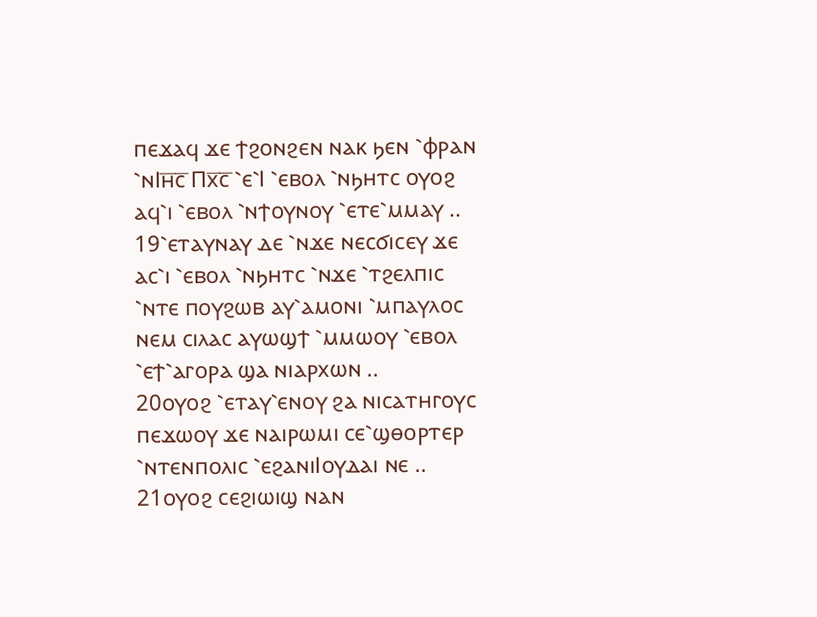ⲡⲉϫⲁϥ ϫⲉ ϯϩⲟⲛϩⲉⲛ ⲛⲁⲕ ϧⲉⲛ ⳿ⲫⲣⲁⲛ ⳿ⲛⲒⲏ̅ⲥ̅ Ⲡⲭ̅ⲥ̅ ⳿ⲉ⳿Ⲓ ⳿ⲉⲃⲟⲗ ⳿ⲛϧⲏⲧⲥ ⲟⲩⲟϩ ⲁϥ⳿ⲓ ⳿ⲉⲃⲟⲗ ⳿ⲛϯⲟⲩⲛⲟⲩ ⳿ⲉⲧⲉ⳿ⲙⲙⲁⲩ ..
19⳿ⲉⲧⲁⲩⲛⲁⲩ ⲇⲉ ⳿ⲛϫⲉ ⲛⲉⲥϭⲓⲥⲉⲩ ϫⲉ ⲁⲥ⳿ⲓ ⳿ⲉⲃⲟⲗ ⳿ⲛϧⲏⲧⲥ ⳿ⲛϫⲉ ⳿ⲧϩⲉⲗⲡⲓⲥ ⳿ⲛⲧⲉ ⲡⲟⲩϩⲱⲃ ⲁⲩ⳿ⲁⲙⲟⲛⲓ ⳿ⲙⲡⲁⲩⲗⲟⲥ ⲛⲉⲙ ⲥⲓⲗⲁⲥ ⲁⲩⲱϣϯ ⳿ⲙⲙⲱⲟⲩ ⳿ⲉⲃⲟⲗ ⳿ⲉϯ⳿ⲁⲅⲟⲣⲁ ϣⲁ ⲛⲓⲁⲣⲭⲱⲛ ..
20ⲟⲩⲟϩ ⳿ⲉⲧⲁⲩ⳿ⲉⲛⲟⲩ ϩⲁ ⲛⲓⲥⲁⲧⲏⲅⲟⲩⲥ ⲡⲉϫⲱⲟⲩ ϫⲉ ⲛⲁⲓⲣⲱⲙⲓ ⲥⲉ⳿ϣⲑⲟⲣⲧⲉⲣ ⳿ⲛⲧⲉⲛⲡⲟⲗⲓⲥ ⳿ⲉϩⲁⲛⲓⲒⲟⲩⲇⲁⲓ ⲛⲉ ..
21ⲟⲩⲟϩ ⲥⲉϩⲓⲱⲓϣ ⲛⲁⲛ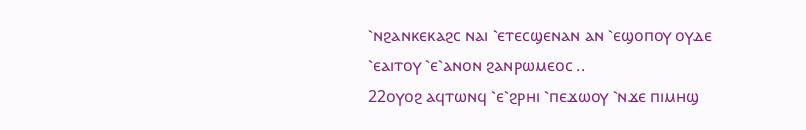⳿ⲛϩⲁⲛⲕⲉⲕⲁϩⲥ ⲛⲁⲓ ⳿ⲉⲧⲉⲥϣⲉⲛⲁⲛ ⲁⲛ ⳿ⲉϣⲟⲡⲟⲩ ⲟⲩⲇⲉ ⳿ⲉⲁⲓⲧⲟⲩ ⳿ⲉ⳿ⲁⲛⲟⲛ ϩⲁⲛⲣⲱⲙⲉⲟⲥ ..
22ⲟⲩⲟϩ ⲁϥⲧⲱⲛϥ ⳿ⲉ⳿ϩⲣⲏⲓ ⳿ⲡⲉϫⲱⲟⲩ ⳿ⲛϫⲉ ⲡⲓⲙⲏϣ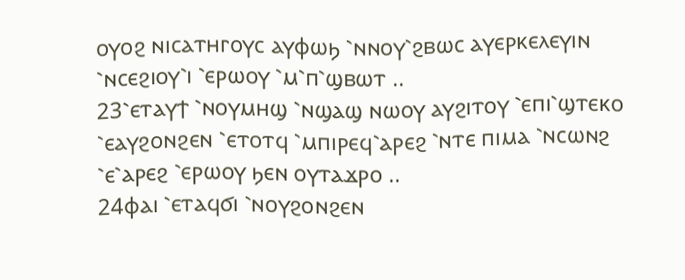ⲟⲩⲟϩ ⲛⲓⲥⲁⲧⲏⲅⲟⲩⲥ ⲁⲩⲫⲱϧ ⳿ⲛⲛⲟⲩ⳿ϩⲃⲱⲥ ⲁⲩⲉⲣⲕⲉⲗⲉⲩⲓⲛ ⳿ⲛⲥⲉϩⲓⲟⲩ⳿ⲓ ⳿ⲉⲣⲱⲟⲩ ⳿ⲙ⳿ⲡ⳿ϣⲃⲱⲧ ..
23⳿ⲉⲧⲁⲩϯ ⳿ⲛⲟⲩⲙⲏϣ ⳿ⲛϣⲁϣ ⲛⲱⲟⲩ ⲁⲩϩⲓⲧⲟⲩ ⳿ⲉⲡⲓ⳿ϣⲧⲉⲕⲟ ⳿ⲉⲁⲩϩⲟⲛϩⲉⲛ ⳿ⲉⲧⲟⲧϥ ⳿ⲙⲡⲓⲣⲉϥ⳿ⲁⲣⲉϩ ⳿ⲛⲧⲉ ⲡⲓⲙⲁ ⳿ⲛⲥⲱⲛϩ ⳿ⲉ⳿ⲁⲣⲉϩ ⳿ⲉⲣⲱⲟⲩ ϧⲉⲛ ⲟⲩⲧⲁϫⲣⲟ ..
24ⲫⲁⲓ ⳿ⲉⲧⲁϥϭⲓ ⳿ⲛⲟⲩϩⲟⲛϩⲉⲛ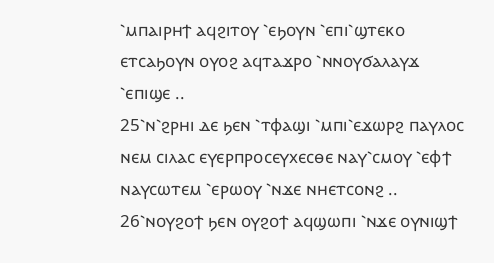⳿ⲙⲡⲁⲓⲣⲏϯ ⲁϥϩⲓⲧⲟⲩ ⳿ⲉϧⲟⲩⲛ ⳿ⲉⲡⲓ⳿ϣⲧⲉⲕⲟ ⲉⲧⲥⲁϧⲟⲩⲛ ⲟⲩⲟϩ ⲁϥⲧⲁϫⲣⲟ ⳿ⲛⲛⲟⲩϭⲁⲗⲁⲩϫ ⳿ⲉⲡⲓϣⲉ ..
25⳿ⲛ⳿ϩⲣⲏⲓ ⲇⲉ ϧⲉⲛ ⳿ⲧⲫⲁϣⲓ ⳿ⲙⲡⲓ⳿ⲉϫⲱⲣϩ ⲡⲁⲩⲗⲟⲥ ⲛⲉⲙ ⲥⲓⲗⲁⲥ ⲉⲩⲉⲣⲡⲣⲟⲥⲉⲩⲭⲉⲥⲑⲉ ⲛⲁⲩ⳿ⲥⲙⲟⲩ ⳿ⲉⲫϯ ⲛⲁⲩⲥⲱⲧⲉⲙ ⳿ⲉⲣⲱⲟⲩ ⳿ⲛϫⲉ ⲛⲏⲉⲧⲥⲟⲛϩ ..
26⳿ⲛⲟⲩϩⲟϯ ϧⲉⲛ ⲟⲩϩⲟϯ ⲁϥϣⲱⲡⲓ ⳿ⲛϫⲉ ⲟⲩⲛⲓϣϯ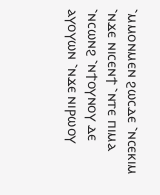⳿ⲙⲙⲟⲛⲙⲉⲛ ϩⲱⲥⲇⲉ ⳿ⲛⲥⲉⲕⲓⲙ ⳿ⲛϫⲉ ⲛⲓⲥⲉⲛϯ ⳿ⲛⲧⲉ ⲡⲓⲙⲁ ⳿ⲛⲥⲱⲛϩ ⳿ⲛϯⲟⲩⲛⲟⲩ ⲇⲉ ⲁⲩⲟⲩⲱⲛ ⳿ⲛϫⲉ ⲛⲓⲣⲱⲟⲩ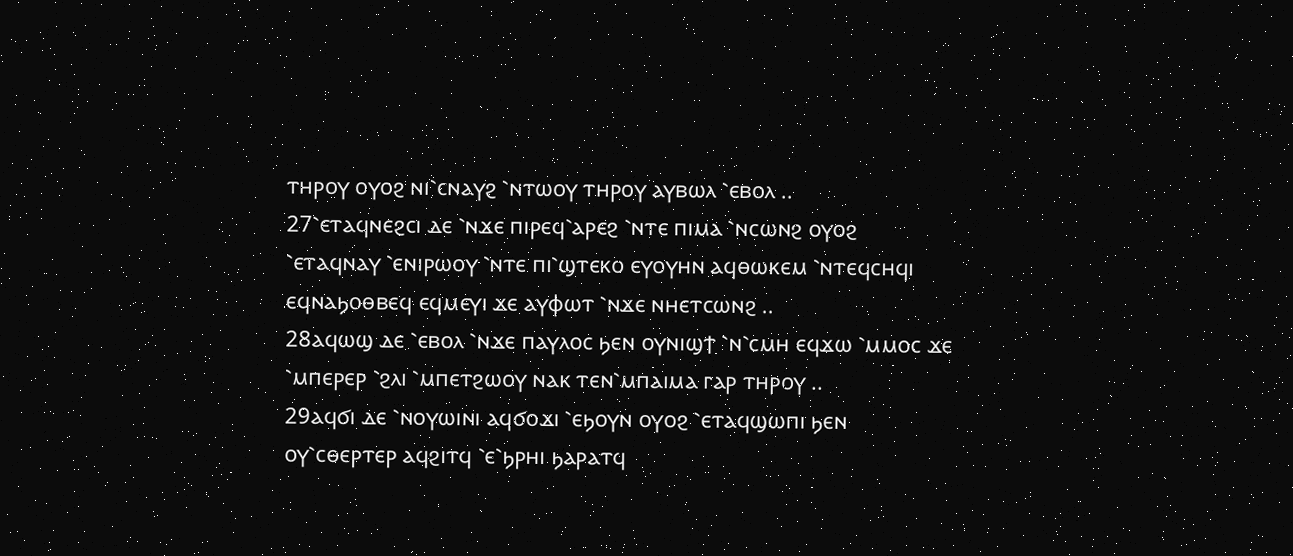ⲧⲏⲣⲟⲩ ⲟⲩⲟϩ ⲛⲓ⳿ⲥⲛⲁⲩϩ ⳿ⲛⲧⲱⲟⲩ ⲧⲏⲣⲟⲩ ⲁⲩⲃⲱⲗ ⳿ⲉⲃⲟⲗ ..
27⳿ⲉⲧⲁϥⲛⲉϩⲥⲓ ⲇⲉ ⳿ⲛϫⲉ ⲡⲓⲣⲉϥ⳿ⲁⲣⲉϩ ⳿ⲛⲧⲉ ⲡⲓⲙⲁ ⳿ⲛⲥⲱⲛϩ ⲟⲩⲟϩ ⳿ⲉⲧⲁϥⲛⲁⲩ ⳿ⲉⲛⲓⲣⲱⲟⲩ ⳿ⲛⲧⲉ ⲡⲓ⳿ϣⲧⲉⲕⲟ ⲉⲩⲟⲩⲏⲛ ⲁϥⲑⲱⲕⲉⲙ ⳿ⲛⲧⲉϥⲥⲏϥⲓ ⲉϥⲛⲁϧⲟⲑⲃⲉϥ ⲉϥⲙⲉⲩⲓ ϫⲉ ⲁⲩⲫⲱⲧ ⳿ⲛϫⲉ ⲛⲏⲉⲧⲥⲱⲛϩ ..
28ⲁϥⲱϣ ⲇⲉ ⳿ⲉⲃⲟⲗ ⳿ⲛϫⲉ ⲡⲁⲩⲗⲟⲥ ϧⲉⲛ ⲟⲩⲛⲓϣϯ ⳿ⲛ⳿ⲥⲙⲏ ⲉϥϫⲱ ⳿ⲙⲙⲟⲥ ϫⲉ ⳿ⲙⲡⲉⲣⲉⲣ ⳿ϩⲗⲓ ⳿ⲙⲡⲉⲧϩⲱⲟⲩ ⲛⲁⲕ ⲧⲉⲛ⳿ⲙⲡⲁⲓⲙⲁ ⲅⲁⲣ ⲧⲏⲣⲟⲩ ..
29ⲁϥϭⲓ ⲇⲉ ⳿ⲛⲟⲩⲱⲓⲛⲓ ⲁϥϭⲟϫⲓ ⳿ⲉϧⲟⲩⲛ ⲟⲩⲟϩ ⳿ⲉⲧⲁϥϣⲱⲡⲓ ϧⲉⲛ ⲟⲩ⳿ⲥⲑⲉⲣⲧⲉⲣ ⲁϥϩⲓⲧϥ ⳿ⲉ⳿ϧⲣⲏⲓ ϧⲁⲣⲁⲧϥ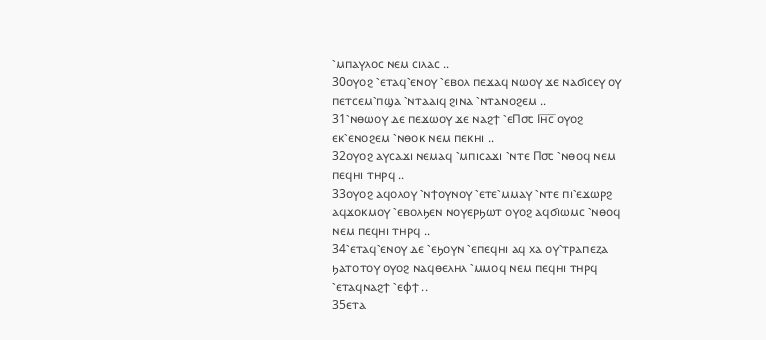⳿ⲙⲡⲁⲩⲗⲟⲥ ⲛⲉⲙ ⲥⲓⲗⲁⲥ ..
30ⲟⲩⲟϩ ⳿ⲉⲧⲁϥ⳿ⲉⲛⲟⲩ ⳿ⲉⲃⲟⲗ ⲡⲉϫⲁϥ ⲛⲱⲟⲩ ϫⲉ ⲛⲁϭⲓⲥⲉⲩ ⲟⲩ ⲡⲉⲧⲥⲉⲙ⳿ⲡϣⲁ ⳿ⲛⲧⲁⲁⲓϥ ϩⲓⲛⲁ ⳿ⲛⲧⲁⲛⲟϩⲉⲙ ..
31⳿ⲛⲑⲱⲟⲩ ⲇⲉ ⲡⲉϫⲱⲟⲩ ϫⲉ ⲛⲁϩϯ ⳿ⲉⲠ⳪ Ⲓⲏ̅ⲥ̅ ⲟⲩⲟϩ ⲉⲕ⳿ⲉⲛⲟϩⲉⲙ ⳿ⲛⲑⲟⲕ ⲛⲉⲙ ⲡⲉⲕⲏⲓ ..
32ⲟⲩⲟϩ ⲁⲩⲥⲁϫⲓ ⲛⲉⲙⲁϥ ⳿ⲙⲡⲓⲥⲁϫⲓ ⳿ⲛⲧⲉ Ⲡ⳪ ⳿ⲛⲑⲟϥ ⲛⲉⲙ ⲡⲉϥⲏⲓ ⲧⲏⲣϥ ..
33ⲟⲩⲟϩ ⲁϥⲟⲗⲟⲩ ⳿ⲛϯⲟⲩⲛⲟⲩ ⳿ⲉⲧⲉ⳿ⲙⲙⲁⲩ ⳿ⲛⲧⲉ ⲡⲓ⳿ⲉϫⲱⲣϩ ⲁϥϫⲟⲕⲙⲟⲩ ⳿ⲉⲃⲟⲗϧⲉⲛ ⲛⲟⲩⲉⲣϧⲱⲧ ⲟⲩⲟϩ ⲁϥϭⲓⲱⲙⲥ ⳿ⲛⲑⲟϥ ⲛⲉⲙ ⲡⲉϥⲏⲓ ⲧⲏⲣϥ ..
34⳿ⲉⲧⲁϥ⳿ⲉⲛⲟⲩ ⲇⲉ ⳿ⲉϧⲟⲩⲛ ⳿ⲉⲡⲉϥⲏⲓ ⲁϥ ⲭⲁ ⲟⲩ⳿ⲧⲣⲁⲡⲉⲍⲁ ϧⲁⲧⲟⲧⲟⲩ ⲟⲩⲟϩ ⲛⲁϥⲑⲉⲗⲏⲗ ⳿ⲙⲙⲟϥ ⲛⲉⲙ ⲡⲉϥⲏⲓ ⲧⲏⲣϥ ⳿ⲉⲧⲁϥⲛⲁϩϯ ⳿ⲉⲫϯ ..
35ⲉⲧⲁ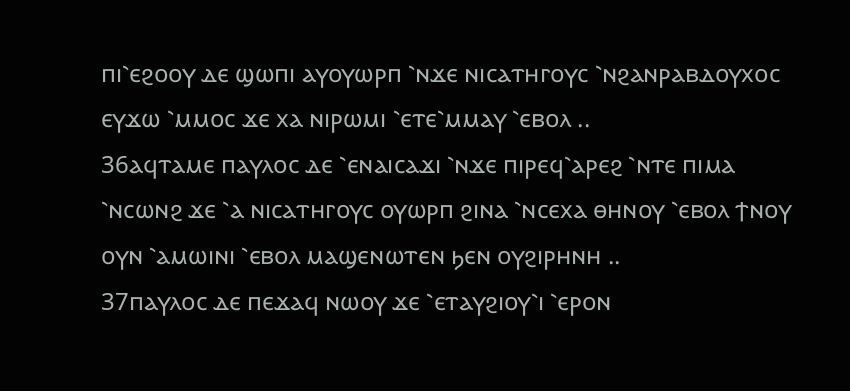ⲡⲓ⳿ⲉϩⲟⲟⲩ ⲇⲉ ϣⲱⲡⲓ ⲁⲩⲟⲩⲱⲣⲡ ⳿ⲛϫⲉ ⲛⲓⲥⲁⲧⲏⲅⲟⲩⲥ ⳿ⲛϩⲁⲛⲣⲁⲃⲇⲟⲩⲭⲟⲥ ⲉⲩϫⲱ ⳿ⲙⲙⲟⲥ ϫⲉ ⲭⲁ ⲛⲓⲣⲱⲙⲓ ⳿ⲉⲧⲉ⳿ⲙⲙⲁⲩ ⳿ⲉⲃⲟⲗ ..
36ⲁϥⲧⲁⲙⲉ ⲡⲁⲩⲗⲟⲥ ⲇⲉ ⳿ⲉⲛⲁⲓⲥⲁϫⲓ ⳿ⲛϫⲉ ⲡⲓⲣⲉϥ⳿ⲁⲣⲉϩ ⳿ⲛⲧⲉ ⲡⲓⲙⲁ ⳿ⲛⲥⲱⲛϩ ϫⲉ ⳿ⲁ ⲛⲓⲥⲁⲧⲏⲅⲟⲩⲥ ⲟⲩⲱⲣⲡ ϩⲓⲛⲁ ⳿ⲛⲥⲉⲭⲁ ⲑⲏⲛⲟⲩ ⳿ⲉⲃⲟⲗ ϯⲛⲟⲩ ⲟⲩⲛ ⳿ⲁⲙⲱⲓⲛⲓ ⳿ⲉⲃⲟⲗ ⲙⲁϣⲉⲛⲱⲧⲉⲛ ϧⲉⲛ ⲟⲩϩⲓⲣⲏⲛⲏ ..
37ⲡⲁⲩⲗⲟⲥ ⲇⲉ ⲡⲉϫⲁϥ ⲛⲱⲟⲩ ϫⲉ ⳿ⲉⲧⲁⲩϩⲓⲟⲩ⳿ⲓ ⳿ⲉⲣⲟⲛ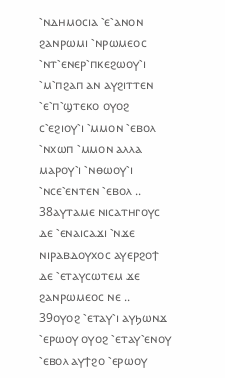⳿ⲛⲇⲏⲙⲟⲥⲓⲁ ⳿ⲉ⳿ⲁⲛⲟⲛ ϩⲁⲛⲣⲱⲙⲓ ⳿ⲛⲣⲱⲙⲉⲟⲥ ⳿ⲛⲧ⳿ⲉⲛⲉⲣ⳿ⲡⲕⲉϩⲱⲟⲩ⳿ⲓ ⳿ⲙ⳿ⲡϩⲁⲡ ⲁⲛ ⲁⲩϩⲓⲧⲧⲉⲛ ⳿ⲉ⳿ⲡ⳿ϣⲧⲉⲕⲟ ⲟⲩⲟϩ ⲥ⳿ⲉϩⲓⲟⲩ⳿ⲓ ⳿ⲙⲙⲟⲛ ⳿ⲉⲃⲟⲗ ⳿ⲛⲭⲱⲡ ⳿ⲙⲙⲟⲛ ⲁⲗⲗⲁ ⲙⲁⲣⲟⲩ⳿ⲓ ⳿ⲛⲑⲱⲟⲩ⳿ⲓ ⳿ⲛⲥⲉ⳿ⲉⲛⲧⲉⲛ ⳿ⲉⲃⲟⲗ ..
38ⲁⲩⲧⲁⲙⲉ ⲛⲓⲥⲁⲧⲏⲅⲟⲩⲥ ⲇⲉ ⳿ⲉⲛⲁⲓⲥⲁϫⲓ ⳿ⲛϫⲉ ⲛⲓⲣⲁⲃⲇⲟⲩⲭⲟⲥ ⲁⲩⲉⲣϩⲟϯ ⲇⲉ ⳿ⲉⲧⲁⲩⲥⲱⲧⲉⲙ ϫⲉ ϩⲁⲛⲣⲱⲙⲉⲟⲥ ⲛⲉ ..
39ⲟⲩⲟϩ ⳿ⲉⲧⲁⲩ⳿ⲓ ⲁⲩϧⲱⲛϫ ⳿ⲉⲣⲱⲟⲩ ⲟⲩⲟϩ ⳿ⲉⲧⲁⲩ⳿ⲉⲛⲟⲩ ⳿ⲉⲃⲟⲗ ⲁⲩϯϩⲟ ⳿ⲉⲣⲱⲟⲩ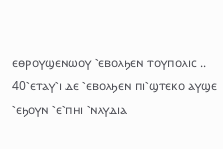ⲉⲑⲣⲟⲩϣⲉⲛⲱⲟⲩ ⳿ⲉⲃⲟⲗϧⲉⲛ ⲧⲟⲩⲡⲟⲗⲓⲥ ..
40⳿ⲉⲧⲁⲩ⳿ⲓ ⲇⲉ ⳿ⲉⲃⲟⲗϧⲉⲛ ⲡⲓ⳿ϣⲧⲉⲕⲟ ⲁⲩϣⲉ ⳿ⲉϧⲟⲩⲛ ⳿ⲉ⳿ⲡⲏⲓ ⳿ⲛⲗⲩⲇⲓⲁ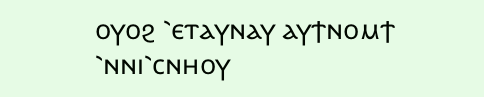ⲟⲩⲟϩ ⳿ⲉⲧⲁⲩⲛⲁⲩ ⲁⲩϯⲛⲟⲙϯ ⳿ⲛⲛⲓ⳿ⲥⲛⲏⲟⲩ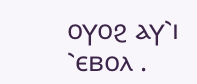ⲟⲩⲟϩ ⲁⲩ⳿ⲓ ⳿ⲉⲃⲟⲗ .